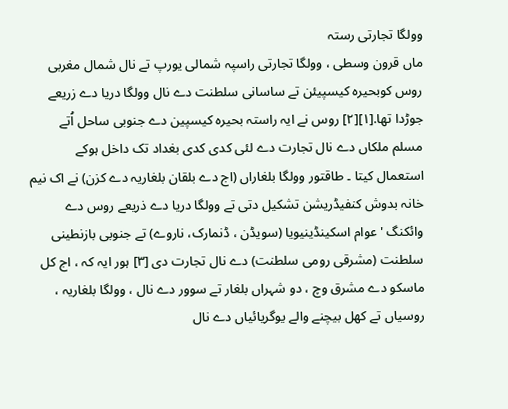وولگا تجارتی رستہ
ماں قرون وسطی ، وولگا تجارتی راسپہ شمالی یورپ تے نال شمال مغربی روس کوبحیرہ کیسپیئن تے ساسانی سلطنت دے نال وولگا دریا دے زریعے جوڑدا تھا.[۱][۲] روس نے ایہ راستہ بحیرہ کیسپین دے جنوبی ساحل اُتے مسلم ملکاں دے نال تجارت دے لئی کدی کدی بغداد تک داخل ہوکے استعمال کيتا ۔ طاقتور وولگا بلغاراں (اج دے بلقان بلغاریہ دے کزن) نے اک نیم خانہ بدوش کنفیڈریشن تشکیل دتی تے وولگا دریا دے ذریعے روس دے وائکنگ ' عوام اسکینڈینیویا (سویڈن ، ڈنمارک، ناروے) تے جنوبی بازنطینی سلطنت (مشرقی رومی سلطنت) دے نال تجارت دی [۳] ہور ایہ کہ ، اج کل ماسکو دے مشرق وچ ، دو شہراں بلغار تے سوور دے نال ، وولگا بلغاریہ ، روسیاں تے کھل بیچنے والے یوگریائیاں دے نال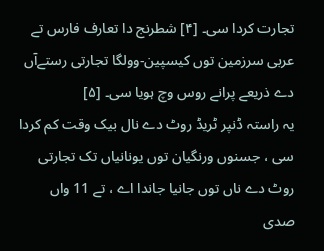تجارت کردا سی۔ [۴] شطرنج دا تعارف فارس تے عربی سرزمین توں کیسپین-وولگا تجارتی رستےآں دے ذریعے پرانے روس وچ ہويا سی۔ [۵]
یہ راستہ ڈنپر ٹریڈ روٹ دے نال بیک وقت کم کردا سی ، جسنوں ورنگیان توں یونانیاں تک تجارتی روٹ دے ناں توں جانیا جاندا اے ، تے 11 واں صدی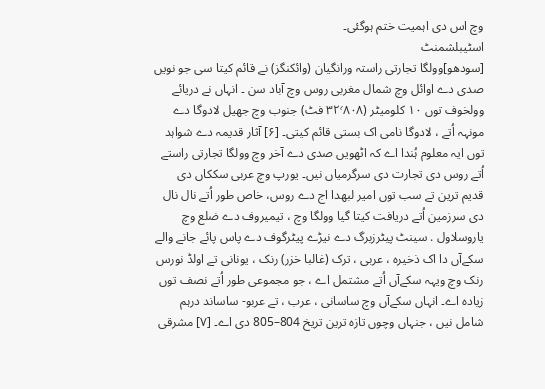وچ اس دی اہمیت ختم ہوگئی۔
اسٹیبلشمنٹ
[سودھو]وولگا تجارتی راستہ ورانگیان (وائکنگز) نے قائم کيتا سی جو نويں صدی دے اوائل وچ شمال مغربی روس وچ آباد سن ۔ انہاں نے دریائے وولخوف توں ۱۰ کلومیٹر (۳۲٬۸۰۸ فٹ) جنوب وچ جھیل لادوگا دے مونہہ اُتے ، لادوگا نامی اک بستی قائم کيتی۔ [۶] آثار قدیمہ دے شواہد توں ایہ معلوم ہُندا اے کہ اٹھويں صدی دے آخر وچ وولگا تجارتی راستے اُتے روس دی تجارت دی سرگرمیاں نيں۔ یورپ وچ عربی سککاں دی قدیم ترین تے سب توں امیر لبھدا اج دے روس، خاص طور اُتے نال نال دی سرزمین اُتے دریافت کيتا گیا وولگا وچ ، تیمیروف دے ضلع وچ یاروسلاول . سینٹ پیٹرزبرگ دے نیڑے پیٹرگوف دے پاس پائے جانے والے سکےآں دا اک ذخیرہ ، عربی ، ترک (غالبا خزر) رنک ، یونانی تے اولڈ نورس رنک وچ ویہہ سکےآں اُتے مشتمل اے ، جو مجموعی طور اُتے نصف توں زیادہ اے۔ انہاں سکےآں وچ ساسانی ، عرب ، تے عربو- ساساند درہم شامل نيں ، جنہاں وچوں تازہ ترین تریخ 804–805 دی اے۔ [۷] مشرقی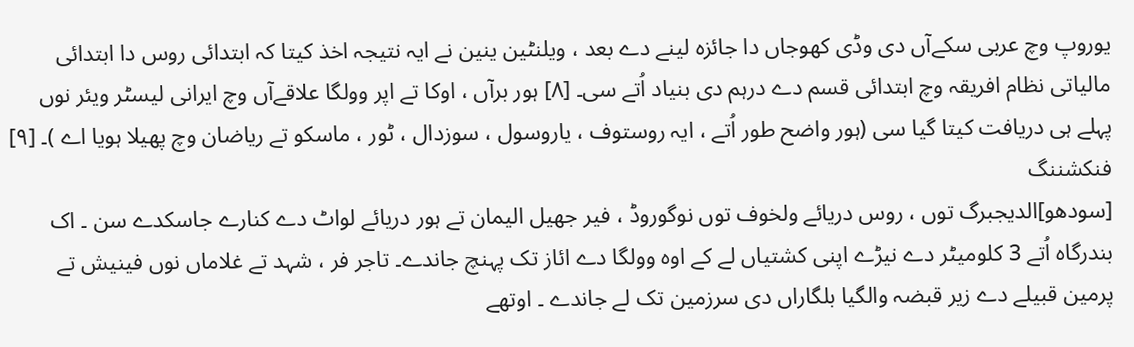یوروپ وچ عربی سکےآں دی وڈی کھوجاں دا جائزہ لینے دے بعد ، ویلنٹین ینین نے ایہ نتیجہ اخذ کيتا کہ ابتدائی روس دا ابتدائی مالیاتی نظام افریقہ وچ ابتدائی قسم دے درہم دی بنیاد اُتے سی۔ [۸] ہور برآں ، اوکا تے اپر وولگا علاقےآں وچ ایرانی لیسٹر ویئر نوں پہلے ہی دریافت کيتا گیا سی (ہور واضح طور اُتے ، ایہ روستوف ، یاروسول ، سوزدال ، ٹور ، ماسکو تے ریاضان وچ پھیلا ہويا اے )۔ [۹]
فنکشننگ
[سودھو]الدیجبرگ توں ، روس دریائے ولخوف توں نوگوروڈ ، فیر جھیل الیمان تے ہور دریائے لواٹ دے کنارے جاسکدے سن ۔ اک بندرگاہ اُتے 3 کلومیٹر دے نیڑے اپنی کشتیاں لے کے اوہ وولگا دے ائاز تک پہنچ جاندے۔ تاجر فر ، شہد تے غلاماں نوں فینیش تے پرمین قبیلے دے زیر قبضہ والگیا بلگاراں دی سرزمین تک لے جاندے ۔ اوتھے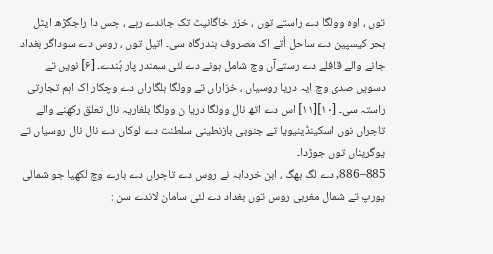توں ، اوہ وولگا دے راستے توں ، خزر خاگانیٹ تک جاندے رہے ، جس دا راجگڑھ ایٹل بحر کیسپین دے ساحل اُتے اک مصروف بندرگاہ سی۔ اتیل توں ، روس دے سوداگر بغداد جانے والے قافلے دے رستےآں وچ شامل ہونے دے لئی سمندر پار ہُندے۔ [۶] نويں تے دسويں صدی وچ ایہ دریا روسیاں ، خزاراں تے وولگا بلگاراں دے وچکار اک اہم تجارتی راستہ سی۔ [۱۰][۱۱] اس دے اتھ نال وولگا دریا ن وولگا بلغاریہ نال تعلق رکھنے والے تاجراں نوں اسکینڈینیویا تے جنوبی بازنطینی سلطنت دے لوکاں دے نال نال روسیاں تے یوگریناں توں جوڑدا۔
885–886, دے لگ بھگ ، ابن خردابہ نے روس دے تاجراں دے بارے وچ لکھیا جو شمالی یورپ تے شمال مغربی روس توں بغداد دے لئی سامان لاندے سن :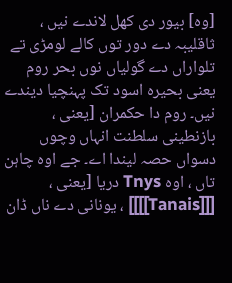[وہ] بیور دی کھل لاندے نيں ، ثاقلیبہ دے دور توں کالے لومڑی تے تلواراں دے گولیاں نوں بحر روم یعنی بحیرہ اسود تک پہنچیا دیندے نيں۔ روم دا حکمران [یعنی ، بازنطینی سلطنت انہاں وچوں دسواں حصہ لیندا اے۔ جے اوہ چاہن تاں ، اوہ Tnys دریا [یعنی ، [[[Tanais]]]] ، یونانی دے ناں ڈان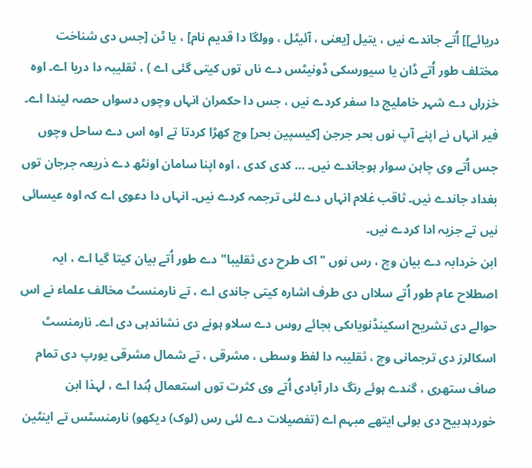دریائے]] اُتے جاندے نيں ، یتیل [یعنی ، آئیٹل ، وولگا دا قدیم نام] ، یا ٹن [جس دی شناخت مختلف طور اُتے ڈان یا سیورسکی ڈونیٹس دے ناں توں کيتی گئی اے ) ، ثقلیبہ دا دریا اے۔ اوہ خزراں دے شہر خاملیج دا سفر کردے نيں ، جس دا حکمران انہاں وچوں دسواں حصہ لیندا اے۔ فیر انہاں نے اپنے آپ نوں بحر جرجن [کیسپین بحر] وچ کھڑا کردتا تے اوہ اس دے ساحل وچوں جس اُتے وی چاہن سوار ہوجاندے نيں۔ … کدی کدی ، اوہ اپنا سامان اونٹھ دے ذریعہ جرجان توں بغداد جاندے نيں۔ ثاقب غلام انہاں دے لئی ترجمہ کردے نيں۔ انہاں دا دعوی اے کہ اوہ عیسائی نيں تے جزیہ ادا کردے نيں۔
ابن خردابہ دے بیان وچ ، رس نوں "اک طرح دی ثقلیبا" دے طور اُتے بیان کيتا گیا اے ، ایہ اصطلاح عام طور اُتے سلااں دی طرف اشارہ کيتی جاندی اے ، تے نارمنسٹ مخالف علماء نے اس حوالے دی تشریح اسکینڈنویاںکی بجائے روس دے سلاو ہونے دی نشاندہی دی اے۔ نارمنسٹ اسکالرز دی ترجمانی وچ ، ثقلیبہ دا لفظ وسطی ، مشرقی ، تے شمال مشرقی یورپ دی تمام صاف ستھری ، گندے ہوئے رنگ دار آبادی اُتے وی کثرت توں استعمال ہُندا اے ، لہذا ابن خوردہدبیح دی بولی ایتھے مبہم اے (تفصیلات دے لئی رس (لوک) دیکھو) نارمنسٹس تے اینٹین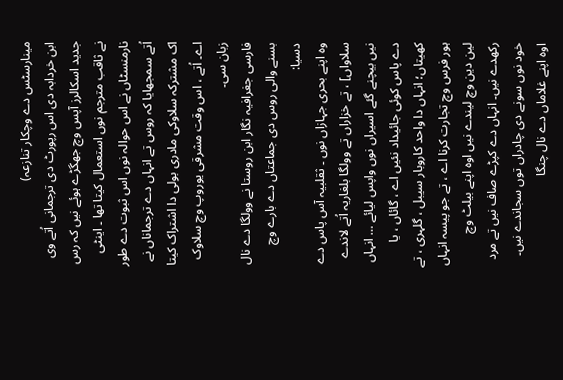مینارسٹس دے وچکار تنازعہ)
ابن خردابہ دی اس رپورٹ دی ترجمانی اُتے وی جدید اسکالرز آپس وچ جھگڑے ہوئے نيں کہ رس نے ثاقب مترجم نوں استعمال کيتا تھا ۔ اینٹی نارمنسٹاں نے اس حوالہ نوں اس ثبوت دے طور اُتے سمجھایا کہ روس تے انہاں دے ترجماناں نے اک مشترکہ سلاوکی مادری بولی دا اشتراک کيتا اے۔ اُتے ، اس وقت مشرقی یوروپ وچ سلاوک زبان سی۔
فارسی جغرافیہ نگار ابن روستا نے وولگا دے نال بسنے والی روس دی جماعتاں دے بارے وچ دسیا:
وہ اپنے بحری جہازاں نوں ۔ ثقلبیہ آس پاس دے سلاواں] ، تے خزاراں تے وولگا بلغاریہ اُتے لاندے نيں بیچنے گئے اسیراں نوں واپس لیائے … انہاں دے پاس کوئی جائیداد نئيں اے ، گائاں ، یا کھیتاں؛ انہاں دا واحد کاروبار سیبل ، گلہری ، تے ہور فرس وچ تجارت کرنا اے ، تے جو پیسہ انہاں لین دین وچ لیندے نيں اوہ اپنے بیلٹ وچ رکھدے نيں۔ انہاں دے کپڑے صاف نيں تے مرد خود نوں سونے دی چادراں توں سجاندے نيں۔ اوہ اپنے غلاماں دے نال چنگا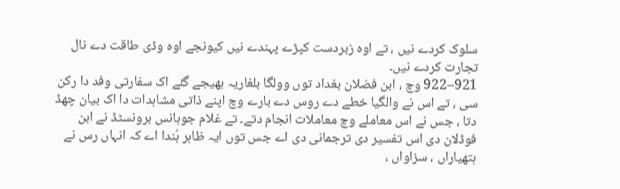سلوک کردے نيں ، تے اوہ زبردست کپڑے پہندے نيں کیونجے اوہ وڈی طاقت دے نال تجارت کردے نيں۔
921–922 وچ ، ابن فضلان بغداد توں وولگا بلغاریہ بھیجے گئے اک سفارتی وفد دا رکن سی ، تے اس نے والگیا خطے دے روس دے بارے وچ اپنے ذاتی مشاہدات دا اک بیان چھڈ دتا ، جس نے اس معاملے وچ معاملات انجام دتے۔ تے غلام جوہانس برونسٹڈ نے ابن فوڈلان دی اس تفسیر دی ترجمانی دی اے جس توں ایہ ظاہر ہُندا اے کہ انہاں رس نے ہتھیاراں ، سزاواں ،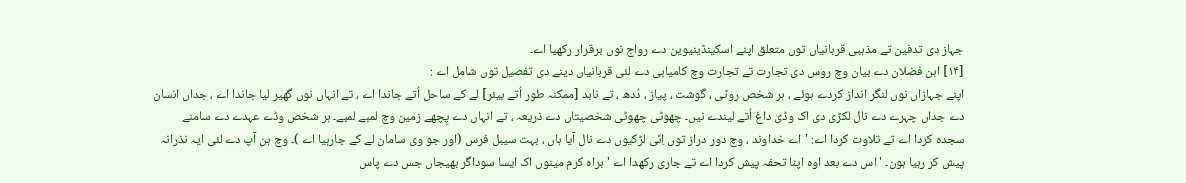جہاز دی تدفین تے مذہبی قربانیاں توں متعلق اپنے اسکینڈینیوین دے رواج نوں برقرار رکھیا اے۔
[۱۴] ابن فضلان دے بیان وچ روس دی تجارت تے تجارت وچ کامیابی دے لئی قربانیاں دینے دی تفصیل توں شامل اے :
اپنے جہازاں نوں لنگر انداز کردے ہوئے ، ہر شخص روٹی ، گوشت ، پیاز ، دُدھ ، تے نابد [ممکنہ طور اُتے بیئر] لے کے ساحل اُتے جاندا اے ، تے انہاں نوں گھیر لیا جاندا اے ، جداں انسان دے جداں چہرے دے نال لکڑی دی اک وڈی داغ اُتے لیندے نيں۔ چھوٹی چھوٹی شخصیتاں دے ذریعہ ، تے انہاں دے پِچھے زمین وچ لمبے لمبے۔ ہر شخص وڈے عہدے دے سامنے سجدہ کردا اے تے تلاوت کردا اے: 'اے خداوند ، وچ دور دراز توں اِنّی لڑکیوں دے نال آیا ہاں ، بہت سیبل فرس (اور جو وی سامان لے کے جارہیا اے )۔ وچ ہن آپ دے لئی ایہ نذرانہ پیش کر رہیا ہون۔ ' اس دے بعد اوہ اپنا تحفہ پیش کردا اے تے جاری رکھدا اے 'براہ کرم مینوں اک ایسا سوداگر بھیجاں جس دے پاس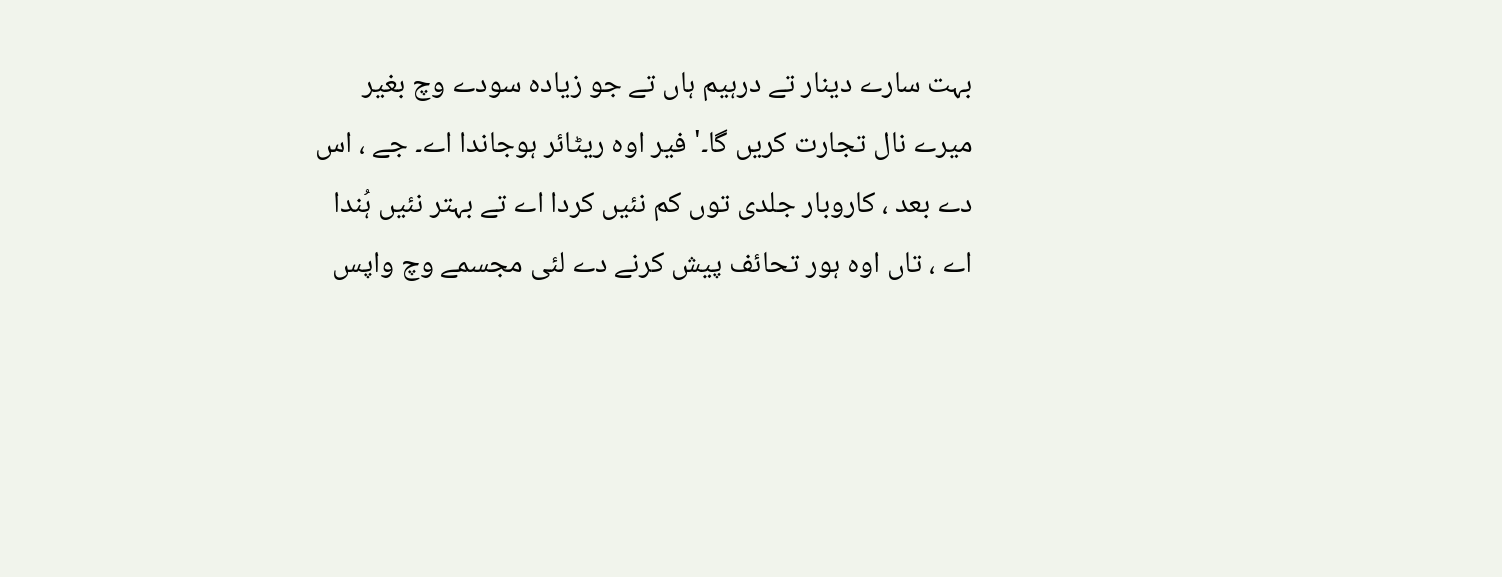بہت سارے دینار تے درہیم ہاں تے جو زیادہ سودے وچ بغیر میرے نال تجارت کريں گا۔' فیر اوہ ریٹائر ہوجاندا اے۔ جے ، اس دے بعد ، کاروبار جلدی توں کم نئيں کردا اے تے بہتر نئيں ہُندا اے ، تاں اوہ ہور تحائف پیش کرنے دے لئی مجسمے وچ واپس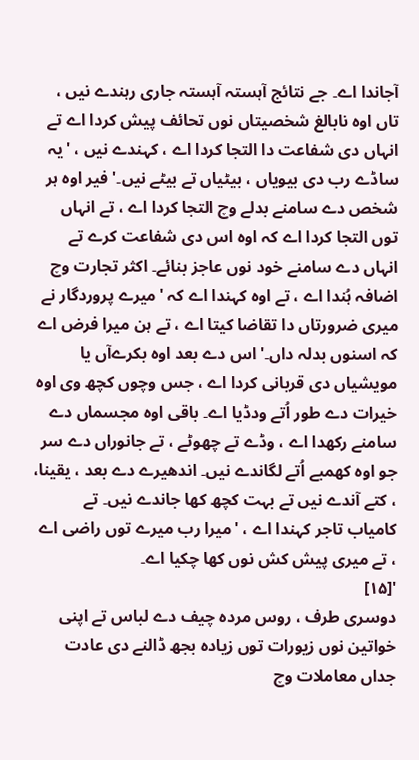آجاندا اے۔ جے نتائج آہستہ آہستہ جاری رہندے نيں ، تاں اوہ نابالغ شخصیتاں نوں تحائف پیش کردا اے تے انہاں دی شفاعت دا التجا کردا اے ، کہندے نيں ، 'یہ ساڈے رب دی بیویاں ، بیٹیاں تے بیٹے نيں۔' فیر اوہ ہر شخص دے سامنے بدلے وچ التجا کردا اے ، تے انہاں توں التجا کردا اے کہ اوہ اس دی شفاعت کرے تے انہاں دے سامنے خود نوں عاجز بنائے۔ اکثر تجارت وچ اضافہ ہُندا اے ، تے اوہ کہندا اے کہ 'میرے پروردگار نے میری ضرورتاں دا تقاضا کيتا اے ، تے ہن میرا فرض اے کہ اسنوں بدلہ داں۔' اس دے بعد اوہ بکرےآں یا مویشیاں دی قربانی کردا اے ، جس وچوں کچھ وی اوہ خیرات دے طور اُتے ودڈیا اے۔ باقی اوہ مجسماں دے سامنے رکھدا اے ، وڈے تے چھوٹے ، تے جانوراں دے سر جو اوہ کھمبے اُتے لگاندے نيں۔ اندھیرے دے بعد ، یقینا، ، کتے آندے نيں تے بہت کچھ کھا جاندے نيں۔ تے کامیاب تاجر کہندا اے ، 'میرا رب میرے توں راضی اے ، تے میری پیش کش نوں کھا چکيا اے۔
'[۱۵]
دوسری طرف ، روس مردہ چیف دے لباس تے اپنی خواتین نوں زیورات توں زیادہ بجھ ڈالنے دی عادت جداں معاملات وچ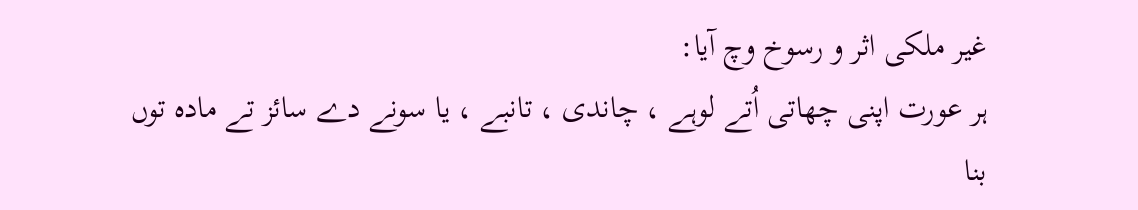غیر ملکی اثر و رسوخ وچ آیا:
ہر عورت اپنی چھاتی اُتے لوہے ، چاندی ، تانبے ، یا سونے دے سائز تے مادہ توں بنا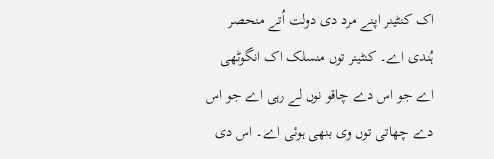اک کنٹینر اپنے مرد دی دولت اُتے منحصر ہُندی اے۔ کنٹینر توں منسلک اک انگوٹھی اے جو اس دے چاقو نوں لے رہی اے جو اس دے چھاتی توں وی بنھی ہوئی اے۔ اس دی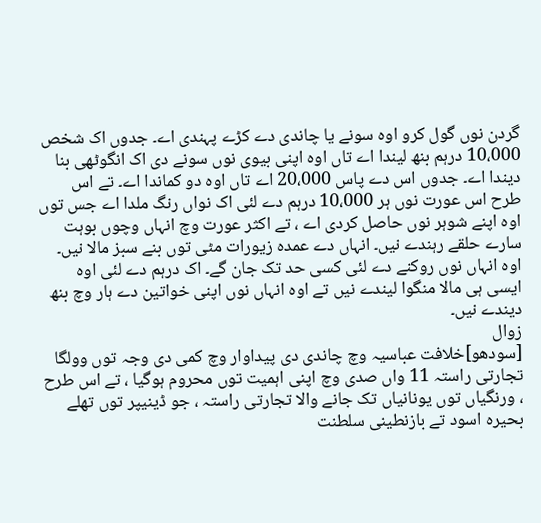گردن نوں گول کرو اوہ سونے یا چاندی دے کڑے پہندی اے۔ جدوں اک شخص 10،000 درہم بنھ لیندا اے تاں اوہ اپنی بیوی نوں سونے دی اک انگوٹھی بنا دیندا اے۔ جدوں اس دے پاس 20،000 اے تاں اوہ دو کماندا اے۔ تے اس طرح اس عورت نوں ہر 10،000 درہم دے لئی اک نواں رنگ ملدا اے جس توں اوہ اپنے شوہر نوں حاصل کردی اے ، تے اکثر عورت وچ انہاں وچوں بوہت سارے حلقے رہندے نيں۔ انہاں دے عمدہ زیورات مٹی توں بنے سبز مالا نيں۔ اوہ انہاں نوں روکنے دے لئی کسی حد تک جان گے۔ اک درہم دے لئی اوہ ایسی ہی مالا منگوا لیندے نيں تے اوہ انہاں نوں اپنی خواتین دے ہار وچ بنھ دیندے نيں۔
زوال
[سودھو]خلافت عباسیہ وچ چاندی دی پیداوار وچ کمی دی وجہ توں وولگا تجارتی راستہ 11 واں صدی وچ اپنی اہمیت توں محروم ہوگیا ، تے اس طرح ، ورنگیاں توں یونانیاں تک جانے والا تجارتی راستہ ، جو ڈینیپر توں تھلے بحیرہ اسود تے بازنطینی سلطنت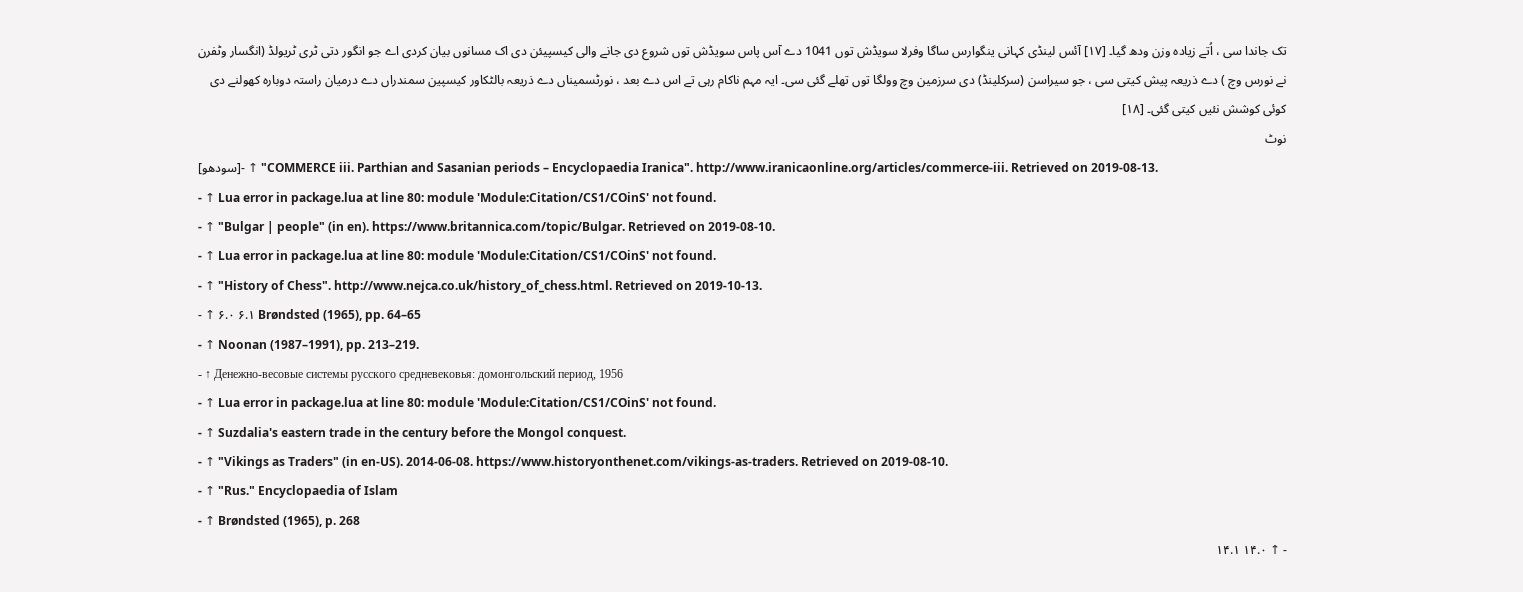تک جاندا سی ، اُتے زیادہ وزن ودھ گیا۔ [۱۷] آئس لینڈی کہانی ینگوارس ساگا وفرلا سویڈش توں 1041 دے آس پاس سویڈش توں شروع دی جانے والی کیسپیئن دی اک مسانوں بیان کردی اے جو انگور دتی ٹری ٹریولڈ (انگسار وٹفرن نے نورس وچ ) دے ذریعہ پیش کيتی سی ، جو سیراسن (سرکلینڈ) دی سرزمین وچ وولگا توں تھلے گئی سی۔ ایہ مہم ناکام رہی تے اس دے بعد ، نورٹسمیناں دے ذریعہ بالٹکاور کیسپین سمندراں دے درمیان راستہ دوبارہ کھولنے دی کوئی کوشش نئيں کيتی گئی۔ [۱۸]
نوٹ
[سودھو]- ↑ "COMMERCE iii. Parthian and Sasanian periods – Encyclopaedia Iranica". http://www.iranicaonline.org/articles/commerce-iii. Retrieved on 2019-08-13.
- ↑ Lua error in package.lua at line 80: module 'Module:Citation/CS1/COinS' not found.
- ↑ "Bulgar | people" (in en). https://www.britannica.com/topic/Bulgar. Retrieved on 2019-08-10.
- ↑ Lua error in package.lua at line 80: module 'Module:Citation/CS1/COinS' not found.
- ↑ "History of Chess". http://www.nejca.co.uk/history_of_chess.html. Retrieved on 2019-10-13.
- ↑ ۶.۰ ۶.۱ Brøndsted (1965), pp. 64–65
- ↑ Noonan (1987–1991), pp. 213–219.
- ↑ Денежно-весовые системы русского средневековья: домонгольский период, 1956
- ↑ Lua error in package.lua at line 80: module 'Module:Citation/CS1/COinS' not found.
- ↑ Suzdalia's eastern trade in the century before the Mongol conquest.
- ↑ "Vikings as Traders" (in en-US). 2014-06-08. https://www.historyonthenet.com/vikings-as-traders. Retrieved on 2019-08-10.
- ↑ "Rus." Encyclopaedia of Islam
- ↑ Brøndsted (1965), p. 268
- ↑ ۱۴.۰ ۱۴.۱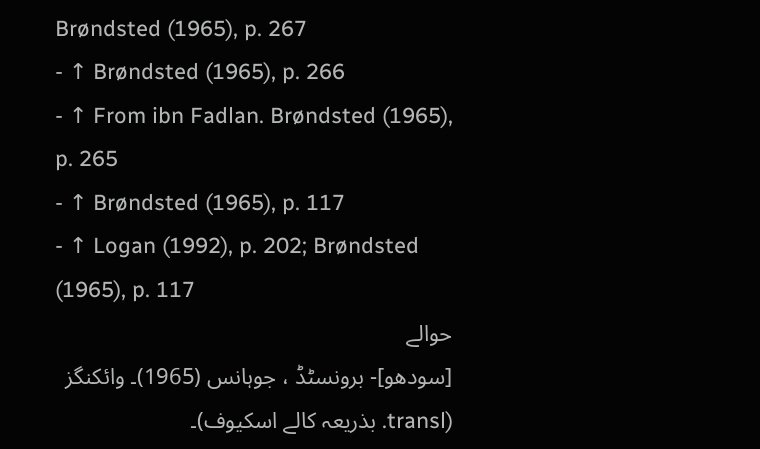Brøndsted (1965), p. 267
- ↑ Brøndsted (1965), p. 266
- ↑ From ibn Fadlan. Brøndsted (1965), p. 265
- ↑ Brøndsted (1965), p. 117
- ↑ Logan (1992), p. 202; Brøndsted (1965), p. 117
حوالے
[سودھو]- برونسٹڈ ، جوہانس (1965)۔ وائکنگز (transl. بذریعہ کالے اسکیوف)۔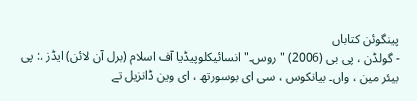پینگوئن کتاباں
- گولڈن ، پی بی (2006) "روس۔" انسائیکلوپیڈیا آف اسلام (برل آن لائن) ایڈز .: پی بیئر مین ، واں۔ بیانکوس ، سی ای بوسورتھ ، ای وین ڈانزیل تے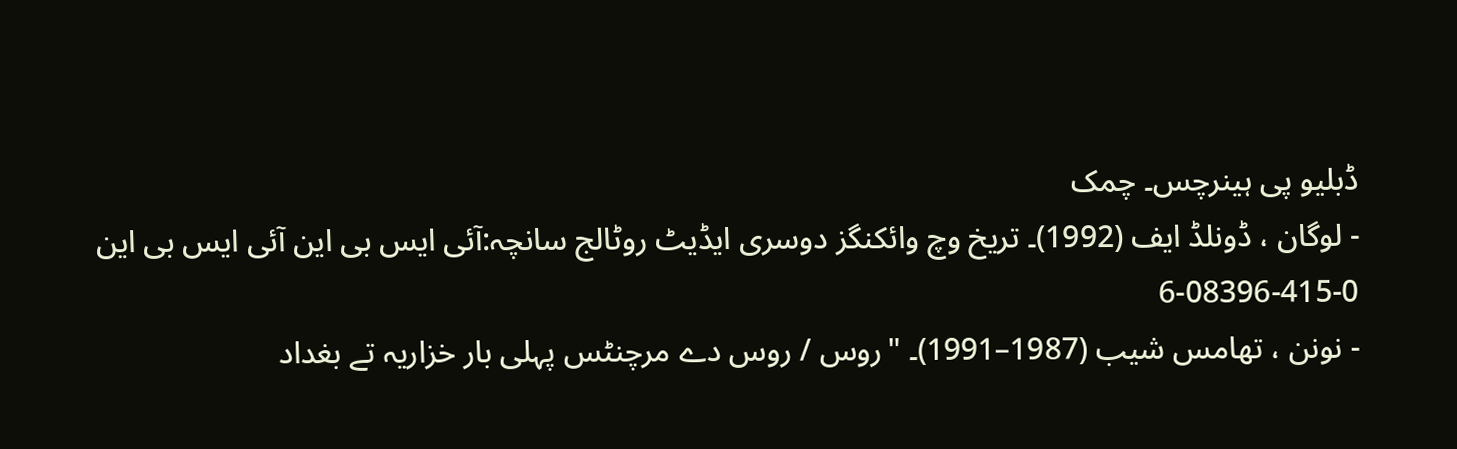ڈبلیو پی ہینرچس۔ چمک
- لوگان ، ڈونلڈ ایف (1992)۔ تریخ وچ وائکنگز دوسری ایڈیٹ روٹالج سانچہ:آئی ایس بی این آئی ایس بی این 0-415-08396-6
- نونن ، تھامس شیب (1987–1991)۔ "روس / روس دے مرچنٹس پہلی بار خزاریہ تے بغداد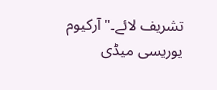تشریف لائے۔" آرکیوم یوریسی میڈی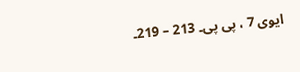ایوی 7 ، پی پی۔ 213 – 219۔